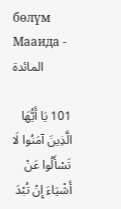бөлүм Мааида - المائدة

101 يَا أَيُّهَا الَّذِينَ آمَنُوا لَا تَسْأَلُوا عَنْ أَشْيَاءَ إِنْ تُبْدَ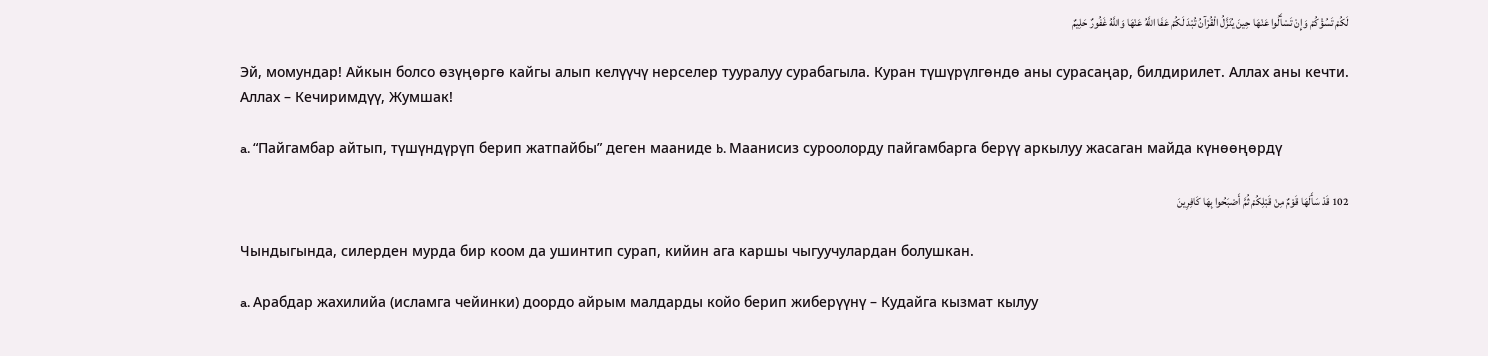لَكُمْ تَسُؤْكُمْ وَإِنْ تَسْأَلُوا عَنْهَا حِينَ يُنَزَّلُ الْقُرْآنُ تُبْدَ لَكُمْ عَفَا اللَّهُ عَنْهَا وَاللَّهُ غَفُورٌ حَلِيمٌ

Эй, момундар! Айкын болсо өзүңөргө кайгы алып келүүчү нерселер тууралуу сурабагыла. Куран түшүрүлгөндө аны сурасаңар, билдирилет. Аллах аны кечти. Аллах – Кечиримдүү, Жумшак!

a. “Пайгамбар айтып, түшүндүрүп берип жатпайбы” деген мааниде b. Маанисиз суроолорду пайгамбарга берүү аркылуу жасаган майда күнөөңөрдү

102 قَدْ سَأَلَهَا قَوْمٌ مِنْ قَبْلِكُمْ ثُمَّ أَصْبَحُوا بِهَا كَافِرِينَ

Чындыгында, силерден мурда бир коом да ушинтип сурап, кийин ага каршы чыгуучулардан болушкан.

a. Арабдар жахилийа (исламга чейинки) доордо айрым малдарды койо берип жиберүүнү – Кудайга кызмат кылуу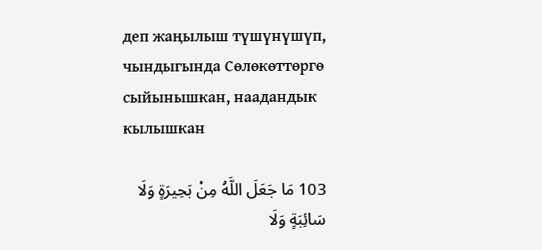деп жаңылыш түшүнүшүп, чындыгында Сөлөкөттөргө сыйынышкан, наадандык кылышкан

103 مَا جَعَلَ اللَّهُ مِنْ بَحِيرَةٍ وَلَا سَائِبَةٍ وَلَا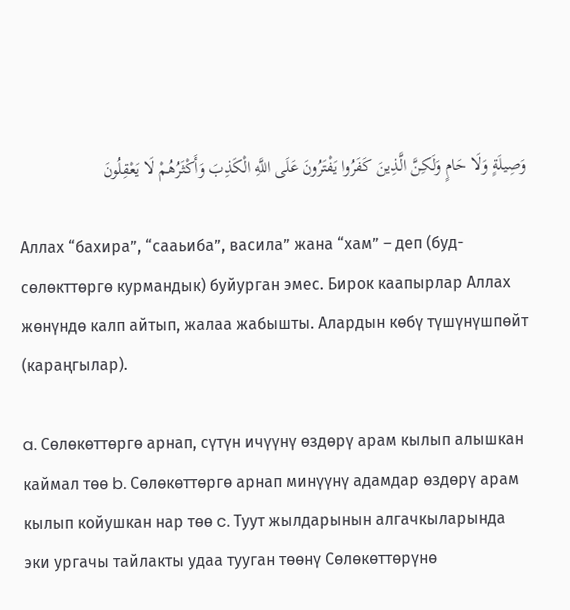وَصِيلَةٍ وَلَا حَامٍ وَلَكِنَّ الَّذِينَ كَفَرُوا يَفْتَرُونَ عَلَى اللَّهِ الْكَذِبَ وَأَكْثَرُهُمْ لَا يَعْقِلُونَ

Аллах “бахира”, “сааьиба”, васила” жана “хам” – деп (буд-сөлөкттөргө курмандык) буйурган эмес. Бирок каапырлар Аллах жөнүндө калп айтып, жалаа жабышты. Алардын көбү түшүнүшпөйт (караңгылар).

a. Сөлөкөттөргө арнап, сүтүн ичүүнү өздөрү арам кылып алышкан каймал төө b. Сөлөкөттөргө арнап минүүнү адамдар өздөрү арам кылып койушкан нар төө c. Туут жылдарынын алгачкыларында эки ургачы тайлакты удаа тууган төөнү Сөлөкөттөрүнө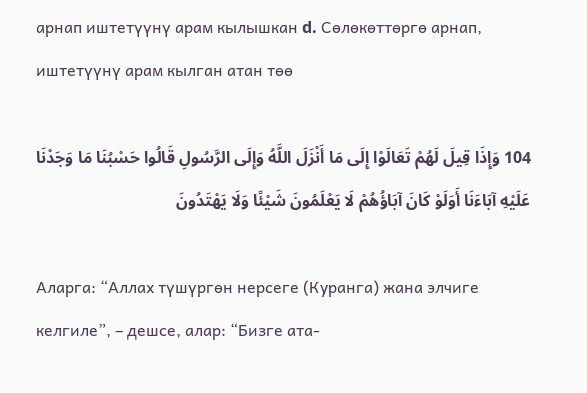арнап иштетүүнү арам кылышкан d. Сөлөкөттөргө арнап, иштетүүнү арам кылган атан төө

104 وَإِذَا قِيلَ لَهُمْ تَعَالَوْا إِلَى مَا أَنْزَلَ اللَّهُ وَإِلَى الرَّسُولِ قَالُوا حَسْبُنَا مَا وَجَدْنَا عَلَيْهِ آبَاءَنَا أَوَلَوْ كَانَ آبَاؤُهُمْ لَا يَعْلَمُونَ شَيْئًا وَلَا يَهْتَدُونَ

Аларга: “Аллах түшүргөн нерсеге (Куранга) жана элчиге келгиле”, – дешсе, алар: “Бизге ата-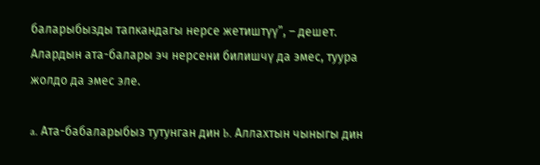баларыбызды тапкандагы нерсе жетиштүү”, – дешет. Алардын ата-балары эч нерсени билишчү да эмес, туура жолдо да эмес эле.

a. Ата-бабаларыбыз тутунган дин b. Аллахтын чыныгы дин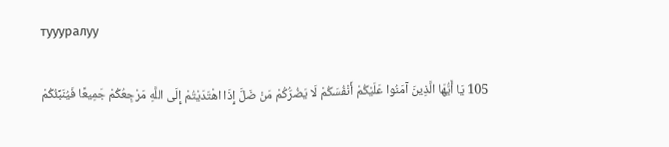туууралуу

105 يَا أَيُّهَا الَّذِينَ آمَنُوا عَلَيْكُمْ أَنْفُسَكُمْ لَا يَضُرُّكُمْ مَنْ ضَلَّ إِذَا اهْتَدَيْتُمْ إِلَى اللَّهِ مَرْجِعُكُمْ جَمِيعًا فَيُنَبِّئُكُمْ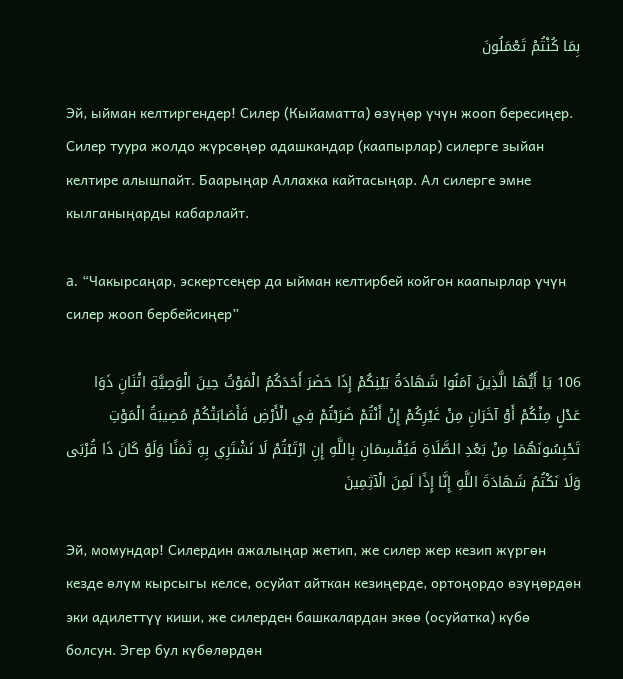بِمَا كُنْتُمْ تَعْمَلُونَ

Эй, ыйман келтиргендер! Силер (Кыйаматта) өзүңөр үчүн жооп бересиңер. Силер туура жолдо жүрсөңөр адашкандар (каапырлар) силерге зыйан келтире алышпайт. Баарыңар Аллахка кайтасыңар. Ал силерге эмне кылганыңарды кабарлайт.

a. “Чакырсаңар, эскертсеңер да ыйман келтирбей койгон каапырлар үчүн силер жооп бербейсиңер”

106 يَا أَيُّهَا الَّذِينَ آمَنُوا شَهَادَةُ بَيْنِكُمْ إِذَا حَضَرَ أَحَدَكُمُ الْمَوْتُ حِينَ الْوَصِيَّةِ اثْنَانِ ذَوَا عَدْلٍ مِنْكُمْ أَوْ آخَرَانِ مِنْ غَيْرِكُمْ إِنْ أَنْتُمْ ضَرَبْتُمْ فِي الْأَرْضِ فَأَصَابَتْكُمْ مُصِيبَةُ الْمَوْتِ تَحْبِسُونَهُمَا مِنْ بَعْدِ الصَّلَاةِ فَيُقْسِمَانِ بِاللَّهِ إِنِ ارْتَبْتُمْ لَا نَشْتَرِي بِهِ ثَمَنًا وَلَوْ كَانَ ذَا قُرْبَى وَلَا نَكْتُمُ شَهَادَةَ اللَّهِ إِنَّا إِذًا لَمِنَ الْآثِمِينَ

Эй, момундар! Силердин ажалыңар жетип, же силер жер кезип жүргөн кезде өлүм кырсыгы келсе, осуйат айткан кезиңерде, ортоңордо өзүңөрдөн эки адилеттүү киши, же силерден башкалардан экөө (осуйатка) күбө болсун. Эгер бул күбөлөрдөн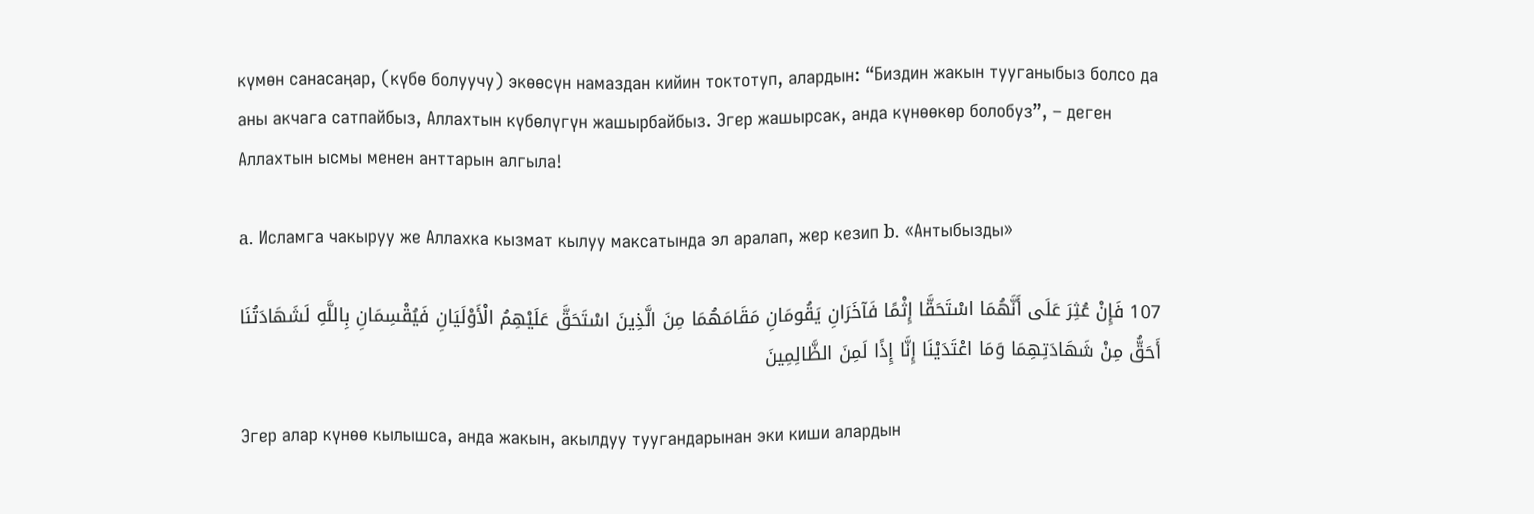күмөн санасаңар, (күбө болуучу) экөөсүн намаздан кийин токтотуп, алардын: “Биздин жакын тууганыбыз болсо да аны акчага сатпайбыз, Аллахтын күбөлүгүн жашырбайбыз. Эгер жашырсак, анда күнөөкөр болобуз”, – деген Аллахтын ысмы менен анттарын алгыла!

a. Исламга чакыруу же Аллахка кызмат кылуу максатында эл аралап, жер кезип b. «Антыбызды»

107 فَإِنْ عُثِرَ عَلَى أَنَّهُمَا اسْتَحَقَّا إِثْمًا فَآخَرَانِ يَقُومَانِ مَقَامَهُمَا مِنَ الَّذِينَ اسْتَحَقَّ عَلَيْهِمُ الْأَوْلَيَانِ فَيُقْسِمَانِ بِاللَّهِ لَشَهَادَتُنَا أَحَقُّ مِنْ شَهَادَتِهِمَا وَمَا اعْتَدَيْنَا إِنَّا إِذًا لَمِنَ الظَّالِمِينَ

Эгер алар күнөө кылышса, анда жакын, акылдуу туугандарынан эки киши алардын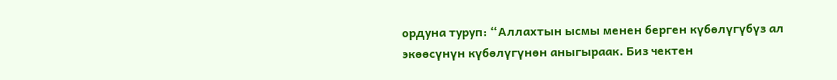ордуна туруп: “Аллахтын ысмы менен берген күбөлүгүбүз ал экөөсүнүн күбөлүгүнөн аныгыраак. Биз чектен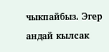чыкпайбыз. Эгер андай кылсак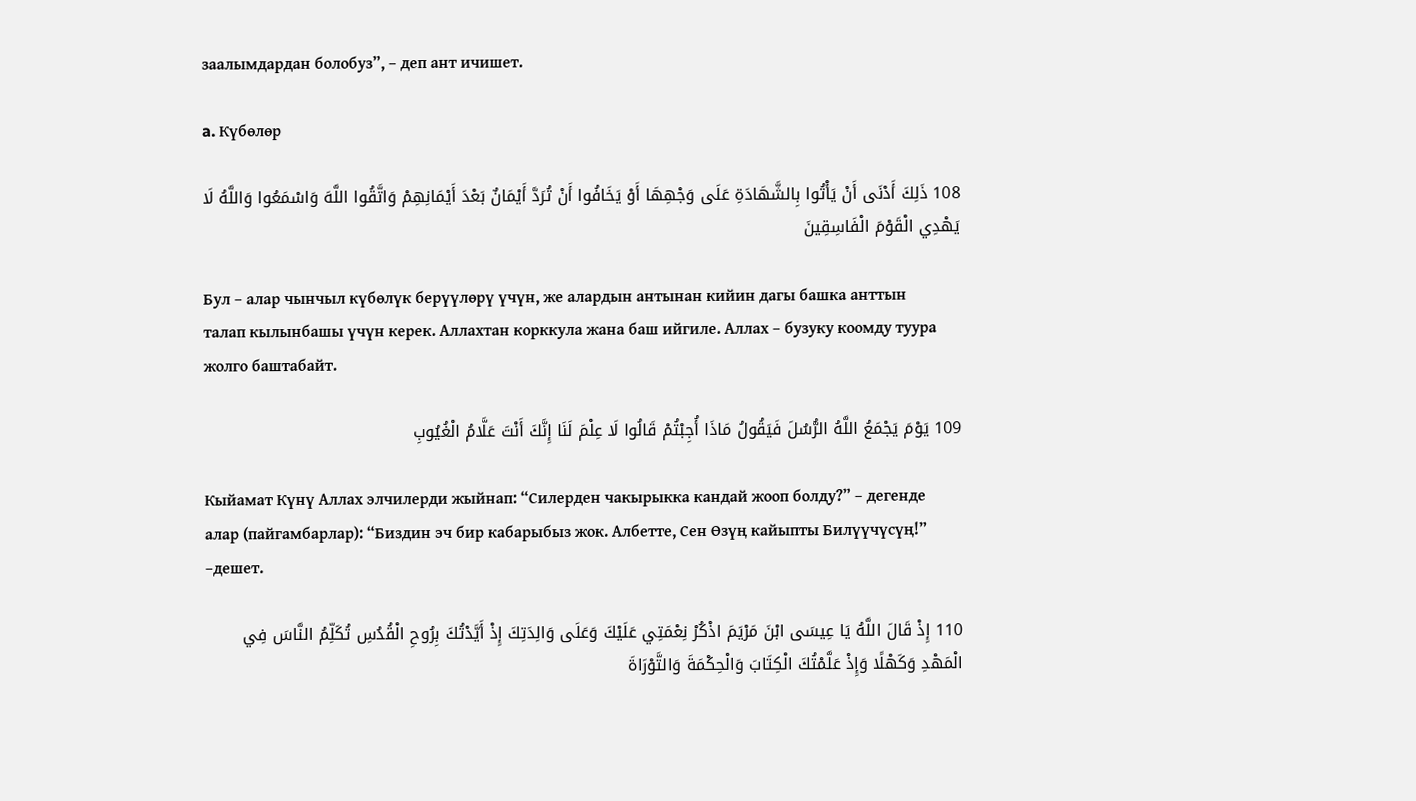заалымдардан болобуз”, – деп ант ичишет.

a. Күбөлөр

108 ذَلِكَ أَدْنَى أَنْ يَأْتُوا بِالشَّهَادَةِ عَلَى وَجْهِهَا أَوْ يَخَافُوا أَنْ تُرَدَّ أَيْمَانٌ بَعْدَ أَيْمَانِهِمْ وَاتَّقُوا اللَّهَ وَاسْمَعُوا وَاللَّهُ لَا يَهْدِي الْقَوْمَ الْفَاسِقِينَ

Бул – алар чынчыл күбөлүк берүүлөрү үчүн, же алардын антынан кийин дагы башка анттын талап кылынбашы үчүн керек. Аллахтан корккула жана баш ийгиле. Аллах – бузуку коомду туура жолго баштабайт.

109 يَوْمَ يَجْمَعُ اللَّهُ الرُّسُلَ فَيَقُولُ مَاذَا أُجِبْتُمْ قَالُوا لَا عِلْمَ لَنَا إِنَّكَ أَنْتَ عَلَّامُ الْغُيُوبِ

Кыйамат Күнү Аллах элчилерди жыйнап: “Силерден чакырыкка кандай жооп болду?” – дегенде алар (пайгамбарлар): “Биздин эч бир кабарыбыз жок. Албетте, Сен Өзүң кайыпты Билүүчүсүң!” –дешет.

110 إِذْ قَالَ اللَّهُ يَا عِيسَى ابْنَ مَرْيَمَ اذْكُرْ نِعْمَتِي عَلَيْكَ وَعَلَى وَالِدَتِكَ إِذْ أَيَّدْتُكَ بِرُوحِ الْقُدُسِ تُكَلِّمُ النَّاسَ فِي الْمَهْدِ وَكَهْلًا وَإِذْ عَلَّمْتُكَ الْكِتَابَ وَالْحِكْمَةَ وَالتَّوْرَاةَ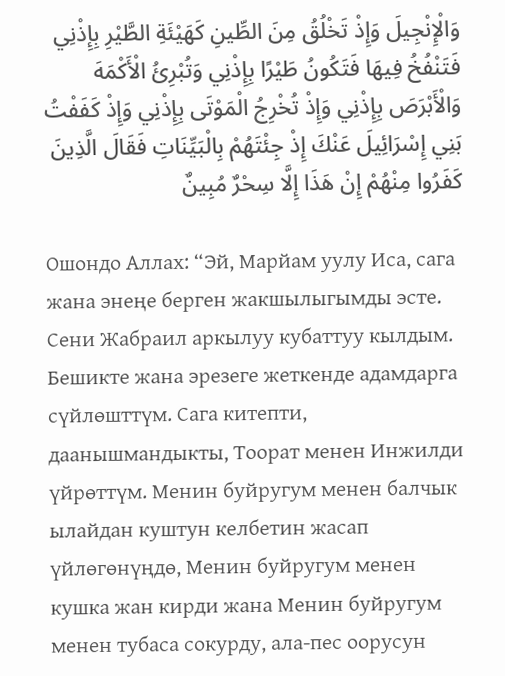وَالْإِنْجِيلَ وَإِذْ تَخْلُقُ مِنَ الطِّينِ كَهَيْئَةِ الطَّيْرِ بِإِذْنِي فَتَنْفُخُ فِيهَا فَتَكُونُ طَيْرًا بِإِذْنِي وَتُبْرِئُ الْأَكْمَهَ وَالْأَبْرَصَ بِإِذْنِي وَإِذْ تُخْرِجُ الْمَوْتَى بِإِذْنِي وَإِذْ كَفَفْتُ بَنِي إِسْرَائِيلَ عَنْكَ إِذْ جِئْتَهُمْ بِالْبَيِّنَاتِ فَقَالَ الَّذِينَ كَفَرُوا مِنْهُمْ إِنْ هَذَا إِلَّا سِحْرٌ مُبِينٌ

Ошондо Аллах: “Эй, Марйам уулу Иса, сага жана энеңе берген жакшылыгымды эсте. Сени Жабраил аркылуу кубаттуу кылдым. Бешикте жана эрезеге жеткенде адамдарга сүйлөшттүм. Сага китепти, даанышмандыкты, Тоорат менен Инжилди үйрөттүм. Менин буйругум менен балчык ылайдан куштун келбетин жасап үйлөгөнүңдө, Менин буйругум менен кушка жан кирди жана Менин буйругум менен тубаса сокурду, ала-пес оорусун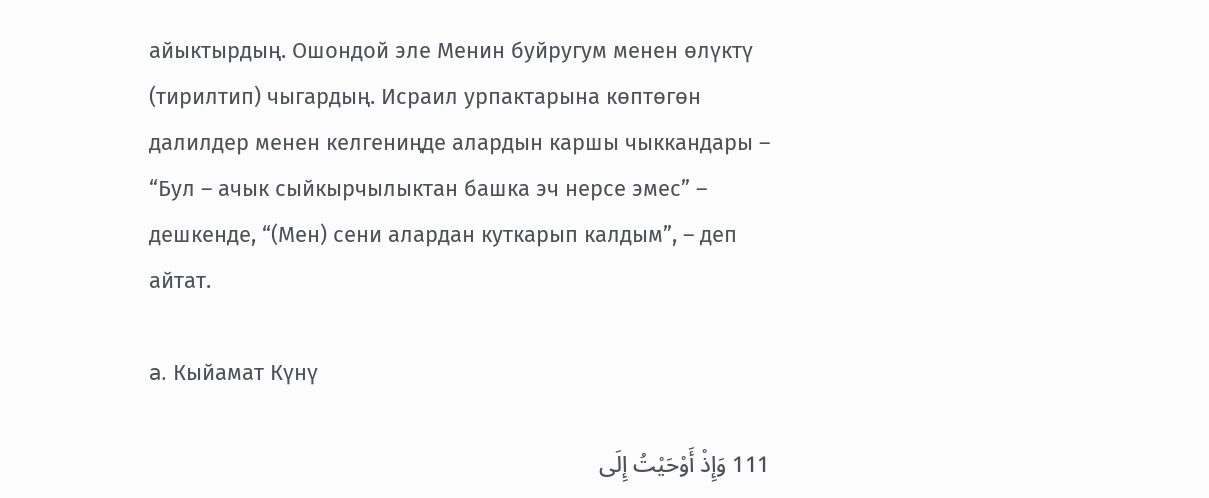айыктырдың. Ошондой эле Менин буйругум менен өлүктү (тирилтип) чыгардың. Исраил урпактарына көптөгөн далилдер менен келгениңде алардын каршы чыккандары – “Бул – ачык сыйкырчылыктан башка эч нерсе эмес” – дешкенде, “(Мен) сени алардан куткарып калдым”, – деп айтат.

a. Кыйамат Күнү

111 وَإِذْ أَوْحَيْتُ إِلَى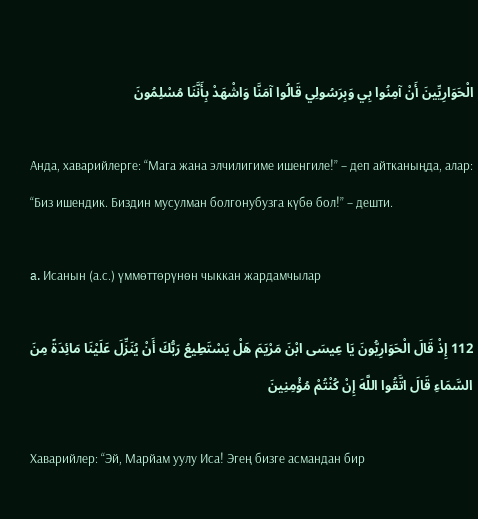الْحَوَارِيِّينَ أَنْ آمِنُوا بِي وَبِرَسُولِي قَالُوا آمَنَّا وَاشْهَدْ بِأَنَّنَا مُسْلِمُونَ

Анда, хаварийлерге: “Мага жана элчилигиме ишенгиле!” – деп айтканыңда, алар: “Биз ишендик. Биздин мусулман болгонубузга күбө бол!” – дешти.

a. Исанын (а.с.) үммөттөрүнөн чыккан жардамчылар

112 إِذْ قَالَ الْحَوَارِيُّونَ يَا عِيسَى ابْنَ مَرْيَمَ هَلْ يَسْتَطِيعُ رَبُّكَ أَنْ يُنَزِّلَ عَلَيْنَا مَائِدَةً مِنَ السَّمَاءِ قَالَ اتَّقُوا اللَّهَ إِنْ كُنْتُمْ مُؤْمِنِينَ

Хаварийлер: “Эй, Марйам уулу Иса! Эгең бизге асмандан бир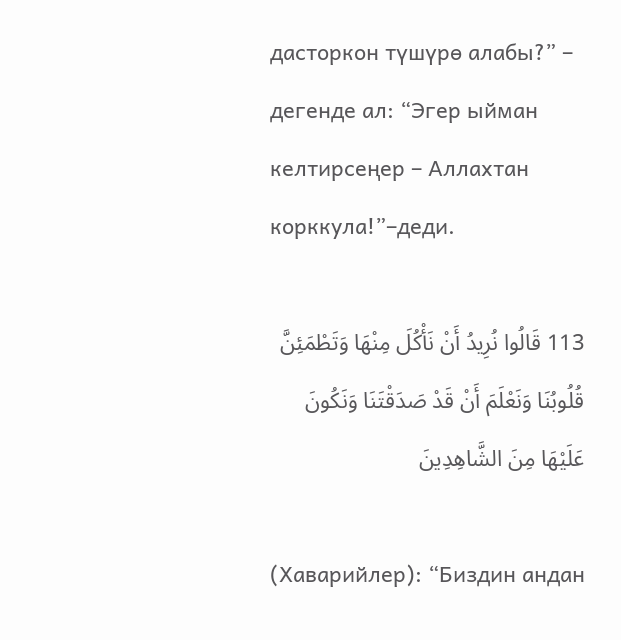дасторкон түшүрө алабы?” – дегенде ал: “Эгер ыйман келтирсеңер – Аллахтан корккула!”–деди.

113 قَالُوا نُرِيدُ أَنْ نَأْكُلَ مِنْهَا وَتَطْمَئِنَّ قُلُوبُنَا وَنَعْلَمَ أَنْ قَدْ صَدَقْتَنَا وَنَكُونَ عَلَيْهَا مِنَ الشَّاهِدِينَ

(Хаварийлер): “Биздин андан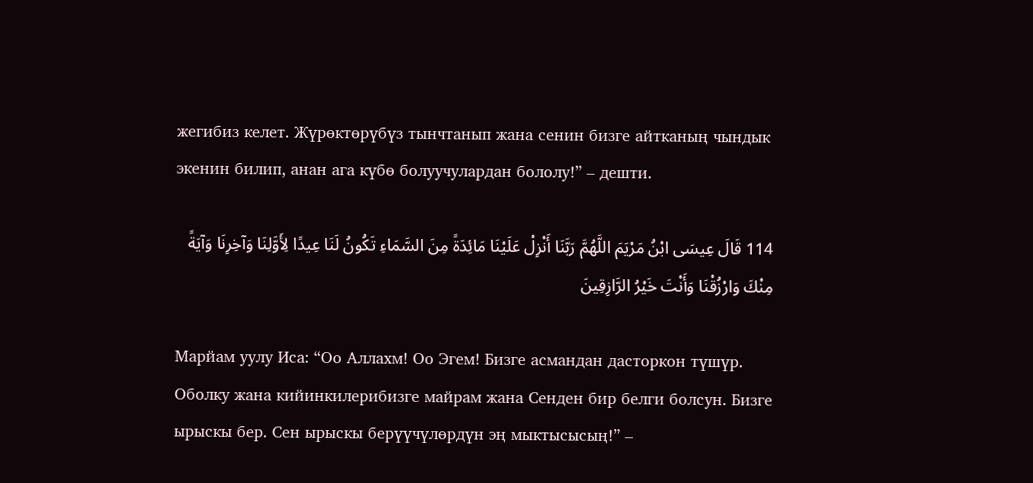жегибиз келет. Жүрөктөрүбүз тынчтанып жана сенин бизге айтканың чындык экенин билип, анан ага күбө болуучулардан бололу!” – дешти.

114 قَالَ عِيسَى ابْنُ مَرْيَمَ اللَّهُمَّ رَبَّنَا أَنْزِلْ عَلَيْنَا مَائِدَةً مِنَ السَّمَاءِ تَكُونُ لَنَا عِيدًا لِأَوَّلِنَا وَآخِرِنَا وَآيَةً مِنْكَ وَارْزُقْنَا وَأَنْتَ خَيْرُ الرَّازِقِينَ

Марйам уулу Иса: “Оо Аллахм! Оо Эгем! Бизге асмандан дасторкон түшүр. Оболку жана кийинкилерибизге майрам жана Сенден бир белги болсун. Бизге ырыскы бер. Сен ырыскы берүүчүлөрдүн эң мыктысысың!” –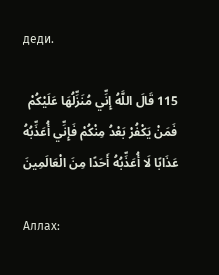деди.

115 قَالَ اللَّهُ إِنِّي مُنَزِّلُهَا عَلَيْكُمْ فَمَنْ يَكْفُرْ بَعْدُ مِنْكُمْ فَإِنِّي أُعَذِّبُهُ عَذَابًا لَا أُعَذِّبُهُ أَحَدًا مِنَ الْعَالَمِينَ

Аллах: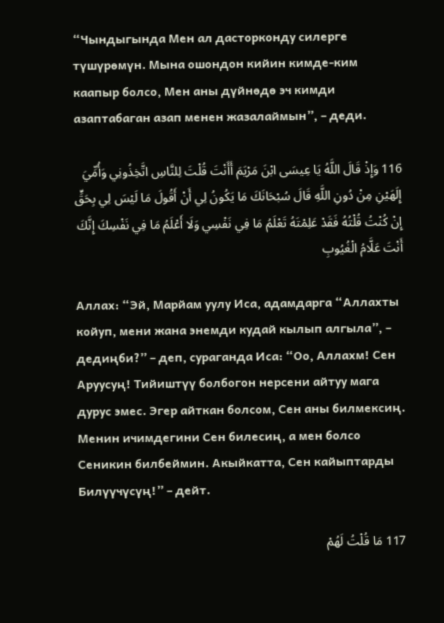“Чындыгында Мен ал дасторконду силерге түшүрөмүн. Мына ошондон кийин кимде-ким каапыр болсо, Мен аны дүйнөдө эч кимди азаптабаган азап менен жазалаймын”, – деди.

116 وَإِذْ قَالَ اللَّهُ يَا عِيسَى ابْنَ مَرْيَمَ أَأَنْتَ قُلْتَ لِلنَّاسِ اتَّخِذُونِي وَأُمِّيَ إِلَهَيْنِ مِنْ دُونِ اللَّهِ قَالَ سُبْحَانَكَ مَا يَكُونُ لِي أَنْ أَقُولَ مَا لَيْسَ لِي بِحَقٍّ إِنْ كُنْتُ قُلْتُهُ فَقَدْ عَلِمْتَهُ تَعْلَمُ مَا فِي نَفْسِي وَلَا أَعْلَمُ مَا فِي نَفْسِكَ إِنَّكَ أَنْتَ عَلَّامُ الْغُيُوبِ

Аллах: “Эй, Марйам уулу Иса, адамдарга “Аллахты койуп, мени жана энемди кудай кылып алгыла”, – дедиңби?” – деп, сураганда Иса: “Оо, Аллахм! Сен Аруусуң! Тийиштүү болбогон нерсени айтуу мага дурус эмес. Эгер айткан болсом, Сен аны билмексиң. Менин ичимдегини Сен билесиң, а мен болсо Сеникин билбеймин. Акыйкатта, Сен кайыптарды Билүүчүсүң!” – дейт.

117 مَا قُلْتُ لَهُمْ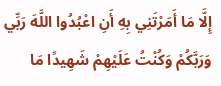إِلَّا مَا أَمَرْتَنِي بِهِ أَنِ اعْبُدُوا اللَّهَ رَبِّي وَرَبَّكُمْ وَكُنْتُ عَلَيْهِمْ شَهِيدًا مَا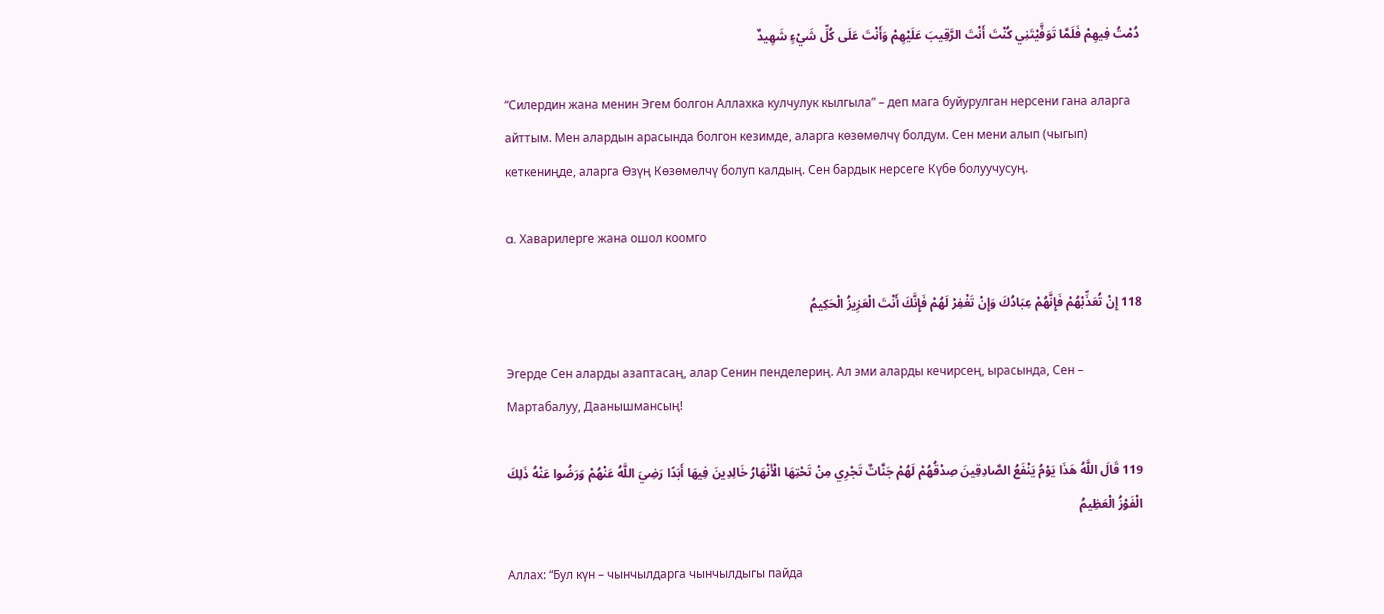دُمْتُ فِيهِمْ فَلَمَّا تَوَفَّيْتَنِي كُنْتَ أَنْتَ الرَّقِيبَ عَلَيْهِمْ وَأَنْتَ عَلَى كُلِّ شَيْءٍ شَهِيدٌ

“Силердин жана менин Эгем болгон Аллахка кулчулук кылгыла” – деп мага буйурулган нерсени гана аларга айттым. Мен алардын арасында болгон кезимде, аларга көзөмөлчү болдум. Сен мени алып (чыгып) кеткениңде, аларга Өзүң Көзөмөлчү болуп калдың. Сен бардык нерсеге Күбө болуучусуң.

a. Хаварилерге жана ошол коомго

118 إِنْ تُعَذِّبْهُمْ فَإِنَّهُمْ عِبَادُكَ وَإِنْ تَغْفِرْ لَهُمْ فَإِنَّكَ أَنْتَ الْعَزِيزُ الْحَكِيمُ

Эгерде Сен аларды азаптасаң, алар Сенин пенделериң. Ал эми аларды кечирсең, ырасында, Сен – Мартабалуу, Даанышмансың!

119 قَالَ اللَّهُ هَذَا يَوْمُ يَنْفَعُ الصَّادِقِينَ صِدْقُهُمْ لَهُمْ جَنَّاتٌ تَجْرِي مِنْ تَحْتِهَا الْأَنْهَارُ خَالِدِينَ فِيهَا أَبَدًا رَضِيَ اللَّهُ عَنْهُمْ وَرَضُوا عَنْهُ ذَلِكَ الْفَوْزُ الْعَظِيمُ

Аллах: “Бул күн – чынчылдарга чынчылдыгы пайда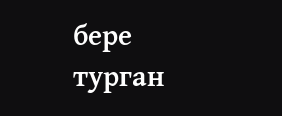бере турган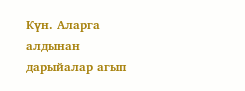Күн. Аларга алдынан дарыйалар агып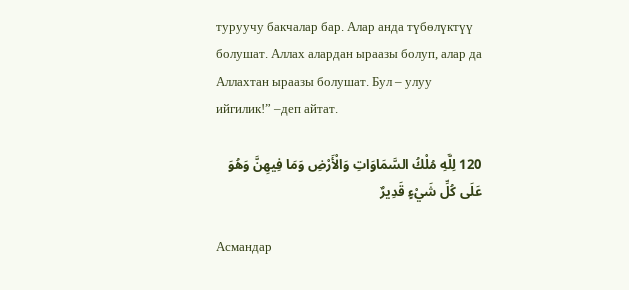туруучу бакчалар бар. Алар анда түбөлүктүү болушат. Аллах алардан ыраазы болуп, алар да Аллахтан ыраазы болушат. Бул – улуу ийгилик!” –деп айтат.

120 لِلَّهِ مُلْكُ السَّمَاوَاتِ وَالْأَرْضِ وَمَا فِيهِنَّ وَهُوَ عَلَى كُلِّ شَيْءٍ قَدِيرٌ

Асмандар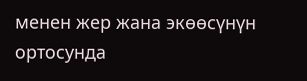менен жер жана экөөсүнүн ортосунда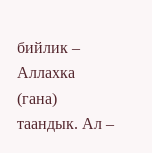бийлик – Аллахка (гана) таандык. Ал –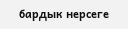бардык нерсеге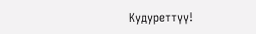Кудуреттүү!